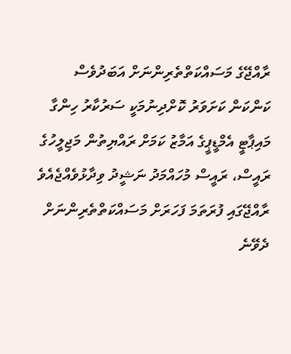ރާއްޖޭގެ މަސައްކަތްތެރިންނަށް އަބަދުވެސް ކަންކަން ކަށަވަރު ކޮށްދިނުމަކީ ސަރުކާރު ހިންގާ މައިޕާޓީ އެމްޑީޕީގެ އަމާޒު ކަމަށް ރައްޔިތުން މަޖިލީހުގެ ރައީސް، ރައީސް މުހައްމަދު ނަޝީދު ވިދާޅުވެއްޖެއެވެ
ރާއްޖޭގައި ފުރަތަމަ ފަހަރަށް މަސައްކަތްތެރިންނަށް ދެވޭނެ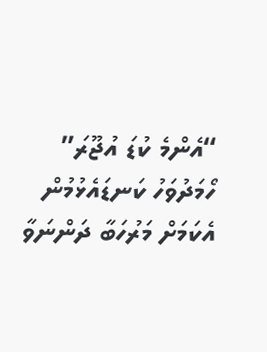“އެންމެ ކުޑަ އުޖޫރަ” ހޯމަދުވަހު ކަނޑައެޅުމުން އެކަމަށް މަރުހަބާ ދަންނަވާ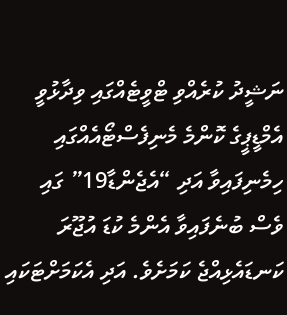ނަޝީދު ކުރެއްވި ޓްވީޓެއްގައި ވިދާޅުވީ އެމްޑީޕީގެ ކޮންމެ މެނިފެސްޓޯއެއްގައި ހިމެނިފައިވާ އަދި “އެޖެންޑާ19” ގައި ވެސް ބުނެފައިވާ އެންމެ ކުޑަ އުޖޫރަ ކަނޑައެޅިއްޖެ ކަމަށެވެ. އަދި އެކަމަށްޓަކައި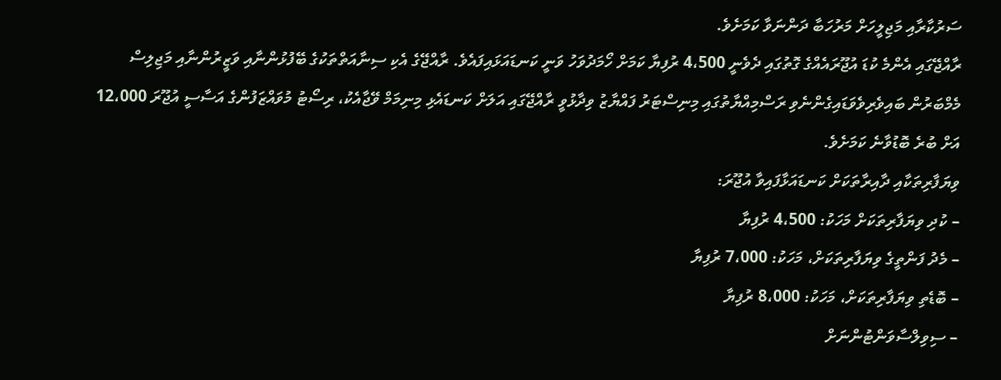ސަރުކާރާއި މަޖިލީހަށް މަރުހަބާ ދަންނަވާ ކަމަށެވެ.
ރާއްޖޭގައި އެންމެ ކުޑަ އުޖޫރައެއްގެ ގޮތުގައި ދެވެނީ 4،500 ރުފިޔާ ކަމަށް ހޯމަދުވަހު ވަނީ ކަނޑައަޅައިފައެވެ. ރާއްޖޭގެ އެކި ސިނާއަތްތަކުގެ ބޭފުޅުންނާއި ވަޒީރުންނާއި މަޖިލިސް މެމްބަރުން ބައިވެރިވެވަޑައިގެންނެވި ރަސްމިއްޔާތުގައި މިނިސްޓަރު ފައްޔާޒު ވިދާޅުވީ ރާއްޖޭގައި އަލަށް ކަނޑައެޅި މިނިމަމް ވޭޖާއެކު، ރިސޯޓު މުވައްޒަފުންގެ އަސާސީ އުޖޫރަ 12،000 އަށް ބުރެ ބޮޑުވާނެ ކަމަށެވެ.
ވިޔަފާރިތަކާއި ދާއިރާތަކަށް ކަނޑައަޅާފައިވާ އުޖޫރަ:
– ކުދި ވިޔަފާރިތަކަށް މަހަކު: 4،500 ރުފިޔާ
– މެދު ފަންތީގެ ވިޔަފާރިތަކަށް، މަހަކު: 7،000 ރުފިޔާ
– ބޮޑެތި ވިޔަފާރިތަކަށް، މަހަކު: 8،000 ރުފިޔާ
– ސިވިލްސާވަންޓުންނަށް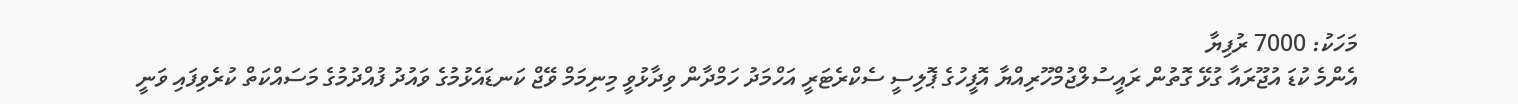މަހަކު: 7000 ރުފިޔާ
އެންމެ ކުޑަ އުޖޫރައާ ގުޅޭ ގޮތުން ރައީސުލްޖުމްހޫރިއްޔާ އޮފީހުގެ ޕޮލިސީ ސެކްރެޓަރީ އަހްމަދު ހަމްދާން ވިދާޅުވީ މިނިމަމް ވޭޖް ކަނޑައެޅުމުގެ ވައުދު ފުއްދުމުގެ މަސައްކަތް ކުރެވިފައި ވަނީ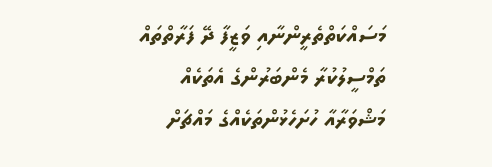މަސައްކަތްތެރީންނާއި ވަޒީފާ ދޭ ފަރާތްތައް ތަމްސީލުކުރާ މެންބަރުންގެ އެތަކެއް މަޝްވަރާއާ ހުށަހެޅުންތަކެއްގެ މައްޗަށް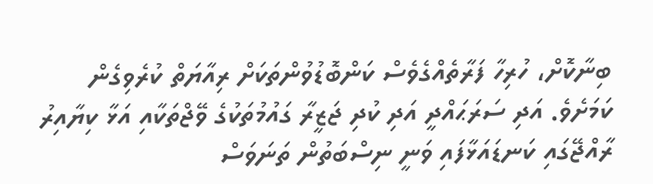ބިނާކޮށް، ހުރިހާ ފަރާތެއްގެވެސް ކަންބޮޑުވުންތަކަށް ރިއާޔަތް ކުރެވިގެން ކަމަށެވެ. އަދި ސަރަޙައްދީ އަދި ކުދި ޖަޒީރާ ގައުމުތަކުގެ ވޭޖްތަކާއި އަޅާ ކިޔާއިރު ރާއްޖޭގައި ކަނޑައަޅާފައި ވަނީ ނިސްބަތުން ތަނަވަސް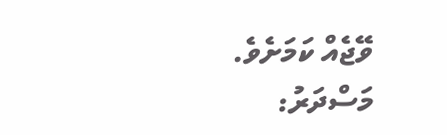ވޭޖެއް ކަމަށެވެ.
މަސްދަރު: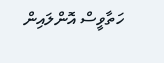ހަތާވީސް އޮންލައިން